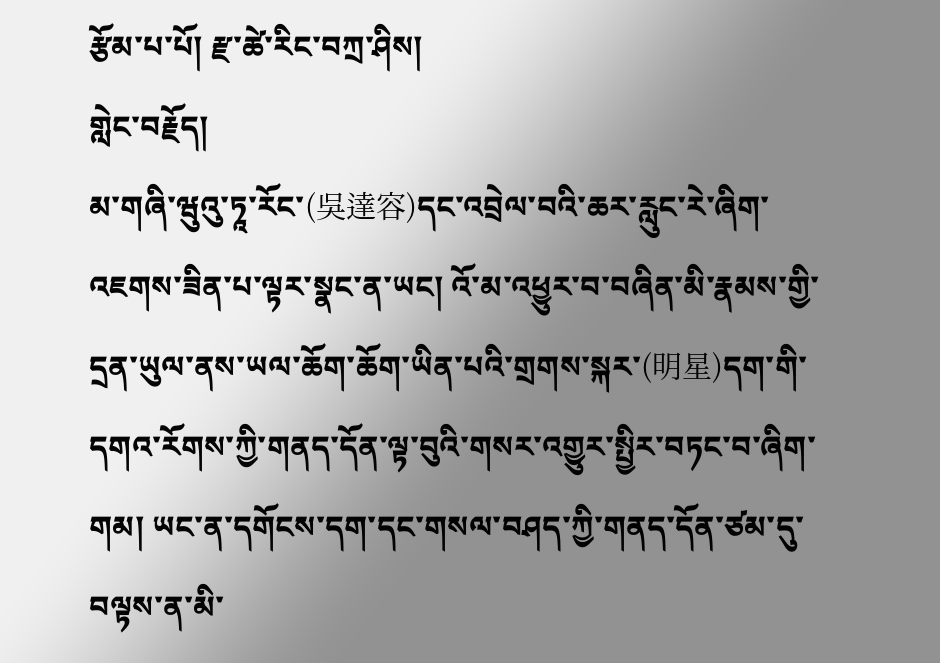རྩོམ་པ་པོ། རྫ་ཚེ་རིང་བཀྲ་ཤིས།
གླེང་བརྗོད།
མ་གཞི་ཝུའུ་ཏཱ་རོང་(吳達容)དང་འབྲེལ་བའི་ཆར་རླུང་རེ་ཞིག་འཇགས་ཟིན་པ་ལྟར་སྣང་ན་ཡང། འོ་མ་འཕྱུར་བ་བཞིན་མི་རྣམས་གྱི་དྲན་ཡུལ་ནས་ཡལ་ཆོག་ཆོག་ཡིན་པའི་གྲགས་སྐར་(明星)དག་གི་དགའ་རོགས་ཀྱི་གནད་དོན་ལྟ་བུའི་གསར་འགྱུར་སྤྱིར་བཏང་བ་ཞིག་གམ། ཡང་ན་དགོངས་དག་དང་གསལ་བཤད་ཀྱི་གནད་དོན་ཙམ་དུ་བལྟས་ན་མི་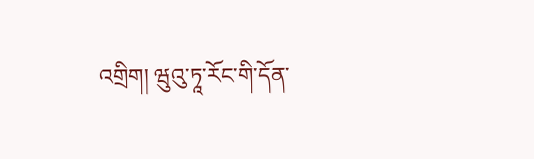འགྲིག། ཝུའུ་ཏཱ་རོང་གི་དོན་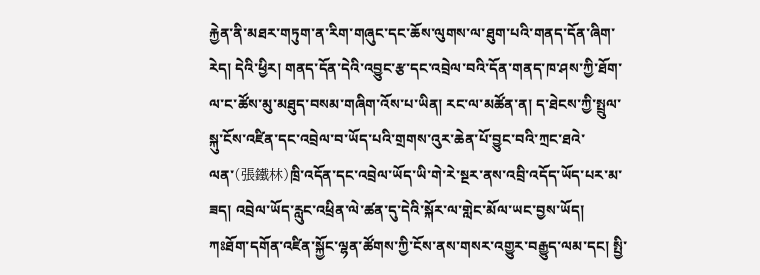རྐྱེན་ནི་མཐར་གཏུག་ན་རིག་གཞུང་དང་ཆོས་ལུགས་ལ་ཐུག་པའི་གནད་དོན་ཞིག་རེད། དེའི་ཕྱིར། གནད་དོན་དེའི་འབྱུང་རྩ་དང་འབྲེལ་བའི་དོན་གནད་ཁ་ཤས་ཀྱི་ཐོག་ལ་ང་ཚོས་མུ་མཐུད་བསམ་གཞིག་འོས་པ་ཡིན། རང་ལ་མཚོན་ན། ད་ཐེངས་ཀྱི་སྤྲུལ་སྐུ་ངོས་འཛིན་དང་འབྲེལ་བ་ཡོད་པའི་གྲགས་འུར་ཆེན་པོ་བྱུང་བའི་ཀྲང་ཐའེ་ལན་(張鐵林)ཁྲི་འདོན་དང་འབྲེལ་ཡོད་ཡི་གེ་རེ་སྔར་ནས་འབྲི་འདོད་ཡོད་པར་མ་ཟད། འབྲེལ་ཡོད་རླུང་འཕྲིན་ལེ་ཚན་དུ་དེའི་སྐོར་ལ་གླེང་མོལ་ཡང་བྱས་ཡོད།
ཀཿཐོག་དགོན་འཛིན་སྐྱོང་ལྷན་ཚོགས་ཀྱི་ངོས་ནས་གསར་འགྱུར་བརྒྱུད་ལམ་དང། སྤྱི་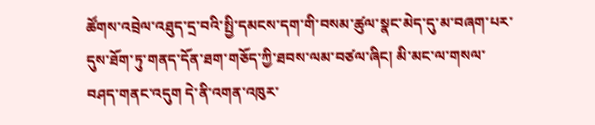ཚོགས་འབྲེལ་འཐུད་དྲ་བའི་སྤྱི་དམངས་དག་གི་བསམ་ཚུལ་སྣང་མེད་དུ་མ་བཞག་པར་དུས་ཐོག་ཏུ་གནད་དོན་ཐག་གཅོད་ཀྱི་ཐབས་ལམ་བཙལ་ཞིང། མི་མང་ལ་གསལ་བཤད་གནང་འདུག དེ་ནི་འགན་འཁུར་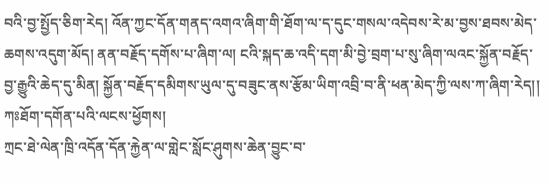བའི་བྱ་སྤྱོད་ཅིག་རེད། འོན་ཀྱང་དོན་གནད་འགའ་ཞིག་གི་ཐོག་ལ་ད་དུང་གསལ་འདེབས་རེ་མ་བྱས་ཐབས་མེད་ཆགས་འདུག་མོད། ནན་བརྗོད་དགོས་པ་ཞིག་ལ། ངའི་སྐད་ཆ་འདི་དག་མི་བྱེ་བྲག་པ་སུ་ཞིག་ལའང་སྐྱོན་བརྗོད་བྱ་རྒྱུའི་ཆེད་དུ་མིན། སྐྱོན་བརྗོད་དམིགས་ཡུལ་དུ་བཟུང་ནས་རྩོམ་ཡིག་འབྲི་བ་ནི་ཕན་མེད་ཀྱི་ལས་ཀ་ཞིག་རེད།།
ཀཿཐོག་དགོན་པའི་ལངས་ཕྱོགས།
ཀྲང་ཐེ་ལེན་ཁྲི་འདོན་དོན་རྐྱེན་ལ་གླེང་སློང་ཤུགས་ཆེན་བྱུང་བ་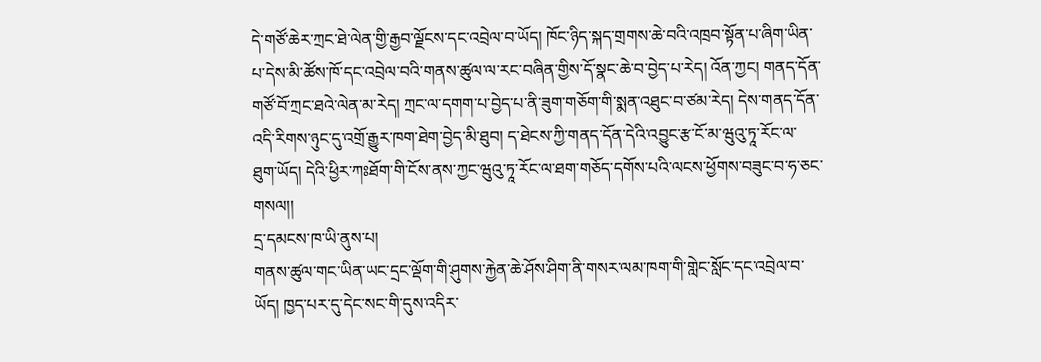དེ་གཙོ་ཆེར་ཀྲང་ཐེ་ལེན་གྱི་རྒྱབ་ལྗོངས་དང་འབྲེལ་བ་ཡོད། ཁོང་ཉིད་སྐད་གྲགས་ཆེ་བའི་འཁྲབ་སྟོན་པ་ཞིག་ཡིན་པ་དེས་མི་ཚོས་ཁོ་དང་འབྲེལ་བའི་གནས་ཚུལ་ལ་རང་བཞིན་གྱིས་དོ་སྣང་ཆེ་བ་བྱེད་པ་རེད། འོན་ཀྱང། གནད་དོན་གཙོ་བོ་ཀྲང་ཐའེ་ལེན་མ་རེད། ཀྲང་ལ་དགག་པ་བྱེད་པ་ནི་ཟུག་གཅོག་གི་སྨན་འཐུང་བ་ཙམ་རེད། དེས་གནད་དོན་འདི་རིགས་ཉུང་དུ་འགྲོ་རྒྱུར་ཁག་ཐེག་བྱེད་མི་ཐུབ། ད་ཐེངས་ཀྱི་གནད་དོན་དེའི་འབྱུང་རྩ་ངོ་མ་ཝུའུ་ཏཱ་རོང་ལ་ཐུག་ཡོད། དེའི་ཕྱིར་ཀཿཐོག་གི་ངོས་ནས་ཀྱང་ཝུའུ་ཏཱ་རོང་ལ་ཐག་གཅོད་དགོས་པའི་ལངས་ཕྱོགས་བཟུང་བ་ཧ་ཅང་གསལ།།
དྲ་དམངས་ཁ་ཡི་ནུས་པ།
གནས་ཚུལ་གང་ཡིན་ཡང་དྲང་ལྡོག་གི་ཤུགས་རྐྱེན་ཆེ་ཤོས་ཤིག་ནི་གསར་ལམ་ཁག་གི་གླེང་སློང་དང་འབྲེལ་བ་ཡོད། ཁྱད་པར་དུ་དེང་སང་གི་དུས་འདིར་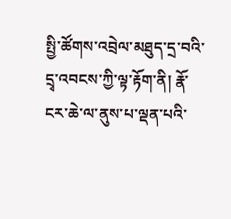སྤྱི་ཚོགས་འབྲེལ་མཐུད་དྲ་བའི་དྲྭ་འབངས་ཀྱི་ལྟ་རྟོག་ནི། རྣོ་ངར་ཆེ་ལ་ནུས་པ་ལྡན་པའི་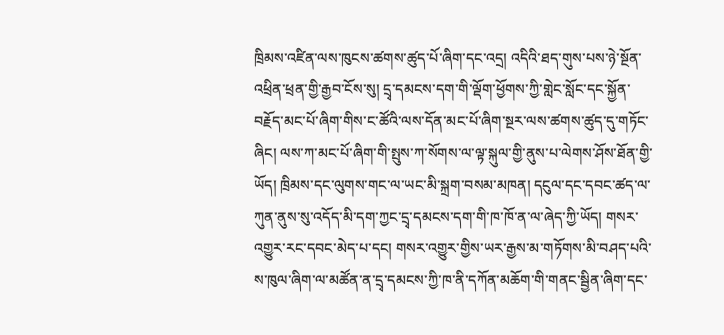ཁྲིམས་འཛིན་ལས་ཁུངས་ཚགས་ཚུད་པོ་ཞིག་དང་འདྲ། འདིའི་ཐད་གུས་པས་ཉེ་སྔོན་འཕྲིན་ཕྲན་གྱི་རྒྱབ་ངོས་སུ། དྲྭ་དམངས་དག་གི་ལྡོག་ཕྱོགས་ཀྱི་གླེང་སློང་དང་སྐྱོན་བརྗོད་མང་པོ་ཞིག་གིས་ང་ཚོའི་ལས་དོན་མང་པོ་ཞིག་སྔར་ལས་ཚགས་ཚུད་དུ་གཏོང་ཞིང། ལས་ཀ་མང་པོ་ཞིག་གི་སྤུས་ཀ་སོགས་ལ་ལྟ་སྐུལ་གྱི་ནུས་པ་ལེགས་ཤོས་ཐོན་གྱི་ཡོད། ཁྲིམས་དང་ལུགས་གང་ལ་ཡང་མི་སྐྲག་བསམ་མཁན། དངུལ་དང་དབང་ཚད་ལ་ཀུན་ནུས་སུ་འདོད་མི་དག་ཀྱང་དྲྭ་དམངས་དག་གི་ཁ་ཁོ་ན་ལ་ཞེད་ཀྱི་ཡོད། གསར་འགྱུར་རང་དབང་མེད་པ་དང། གསར་འགྱུར་གྱིས་ཡར་རྒྱས་མ་གཏོགས་མི་བཤད་པའི་ས་ཁུལ་ཞིག་ལ་མཚོན་ན་དྲྭ་དམངས་ཀྱི་ཁ་ནི་དཀོན་མཆོག་གི་གནང་སྦྱིན་ཞིག་དང་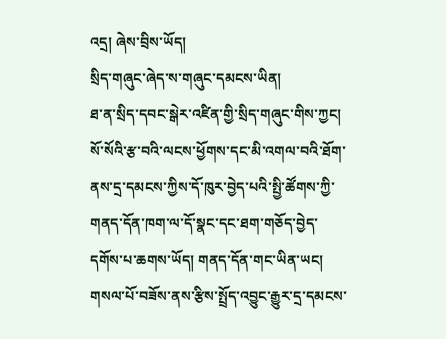འདྲ། ཞེས་བྲིས་ཡོད།
སྲིད་གཞུང་ཞེད་ས་གཞུང་དམངས་ཡིན།
ཐ་ན་སྲིད་དབང་སྒེར་འཛིན་གྱི་སྲིད་གཞུང་གིས་ཀྱང། སོ་སོའི་རྩ་བའི་ལངས་ཕྱོགས་དང་མི་འགལ་བའི་ཐོག་ནས་དྲ་དམངས་ཀྱིས་དོ་ཁུར་བྱེད་པའི་སྤྱི་ཚོགས་ཀྱི་གནད་དོན་ཁག་ལ་དོ་སྣང་དང་ཐག་གཅོད་བྱེད་དགོས་པ་ཆགས་ཡོད། གནད་དོན་གང་ཡིན་ཡང། གསལ་པོ་བཟོས་ནས་རྩིས་སྤྲོད་འབྱུང་རྒྱུར་དྲ་དམངས་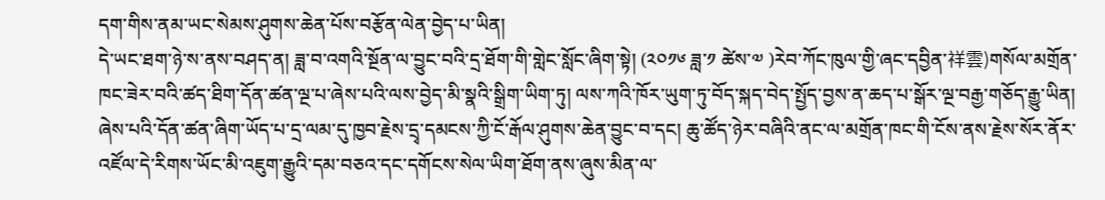དག་གིས་ནམ་ཡང་སེམས་ཤུགས་ཆེན་པོས་བརྩོན་ལེན་བྱེད་པ་ཡིན།
དེ་ཡང་ཐག་ཉེ་ས་ནས་བཤད་ན། ཟླ་བ་འགའི་སྔོན་ལ་བྱུང་བའི་དྲ་ཐོག་གི་གླེང་སློང་ཞིག་སྟེ། (༢༠༡༦ ཟླ་༡ ཚེས་༧ )རེབ་ཀོང་ཁུལ་གྱི་ཞང་དབྱིན་祥雲)གསོལ་མགྲོན་ཁང་ཟེར་བའི་ཚད་ཐིག་དོན་ཚན་ལྔ་པ་ཞེས་པའི་ལས་བྱེད་མི་སྣའི་སྒྲིག་ཡིག་ཏུ། ལས་ཀའི་ཁོར་ཡུག་ཏུ་བོད་སྐད་བེད་སྤྱོད་བྱས་ན་ཆད་པ་སྒོར་ལྔ་བརྒྱ་གཅོད་རྒྱུ་ཡིན། ཞེས་པའི་དོན་ཚན་ཞིག་ཡོད་པ་དྲ་ལམ་དུ་ཁྱབ་རྗེས་དྲྭ་དམངས་ཀྱི་ངོ་རྒོལ་ཤུགས་ཆེན་བྱུང་བ་དང། ཆུ་ཚོད་ཉེར་བཞིའི་ནང་ལ་མགྲོན་ཁང་གི་ངོས་ནས་རྗེས་སོར་ནོར་འཛོལ་དེ་རིགས་ཡོང་མི་འཇུག་རྒྱུའི་དམ་བཅའ་དང་དགོངས་སེལ་ཡིག་ཐོག་ནས་ཞུས་མིན་ལ་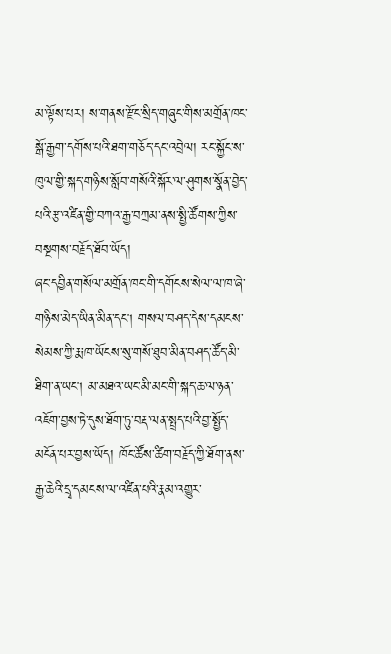མ་ལྟོས་པར། ས་གནས་རྫོང་སྲིད་གཞུང་གིས་མགྲོན་ཁང་སྒོ་རྒྱག་དགོས་པའི་ཐག་གཅོད་དང་འབྲེལ། རང་སྐྱོང་ས་ཁུལ་གྱི་སྐད་གཉིས་སློབ་གསོའི་སྐོར་ལ་ཤུགས་སྣོན་བྱེད་པའི་རྩ་འཛིན་གྱི་བཀའ་རྒྱ་བཀྲམ་ནས་སྤྱི་ཚོགས་ཀྱིས་བསྔགས་བརྗོད་ཐོབ་ཡོད།
ཞང་དབྱིན་གསོལ་མགྲོན་ཁང་གི་དགོངས་སེལ་ལ་ཁ་ཞེ་གཉིས་མེད་ཡིན་མིན་དང། གསལ་བཤད་དེས་དམངས་སེམས་ཀྱི་རྨ་ཁ་ཡོངས་སུ་གསོ་ཐུབ་མིན་བཤད་ཚོད་མི་ཐིག་ན་ཡང། མ་མཐའ་ཡང་མི་མང་གི་སྐད་ཆ་ལ་ཉན་འཇོག་བྱས་ཏེ་དུས་ཐོག་ཏུ་བརྡ་ལན་སྤྲད་པའི་བྱ་སྤྱོད་མངོན་པར་བྱས་ཡོད། ཁོང་ཚོས་ཚིག་བརྗོད་ཀྱི་ཐོག་ནས་རྒྱ་ཆེའི་དྲྭ་དམངས་ལ་འཛིན་པའི་རྣམ་འགྱུར་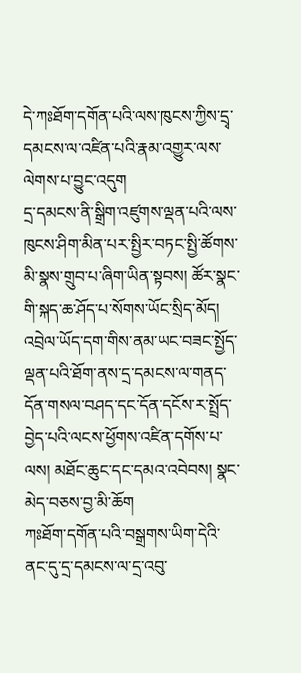དེ་ཀཿཐོག་དགོན་པའི་ལས་ཁུངས་ཀྱིས་དྲྭ་དམངས་ལ་འཛིན་པའི་རྣམ་འགྱུར་ལས་ལེགས་པ་བྱུང་འདུག
དྲ་དམངས་ནི་སྒྲིག་འཛུགས་ལྡན་པའི་ལས་ཁུངས་ཤིག་མིན་པར་སྤྱིར་བཏང་སྤྱི་ཚོགས་མི་སྣས་གྲུབ་པ་ཞིག་ཡིན་སྟབས། ཚོར་སྣང་གི་སྐད་ཆ་ཤོད་པ་སོགས་ཡོང་སྲིད་མོད། འབྲེལ་ཡོད་དག་གིས་ནམ་ཡང་བཟང་སྤྱོད་ལྡན་པའི་ཐོག་ནས་དྲ་དམངས་ལ་གནད་དོན་གསལ་བཤད་དང་དོན་དངོས་ར་སྤྲོད་བྱེད་པའི་ལངས་ཕྱོགས་འཛིན་དགོས་པ་ལས། མཐོང་ཆུང་དང་དམའ་འབེབས། སྣང་མེད་བཅས་བྱ་མི་ཆོག
ཀཿཐོག་དགོན་པའི་བསྒྲགས་ཡིག་དེའི་ནང་དུ་དྲ་དམངས་ལ་དྲ་འབུ་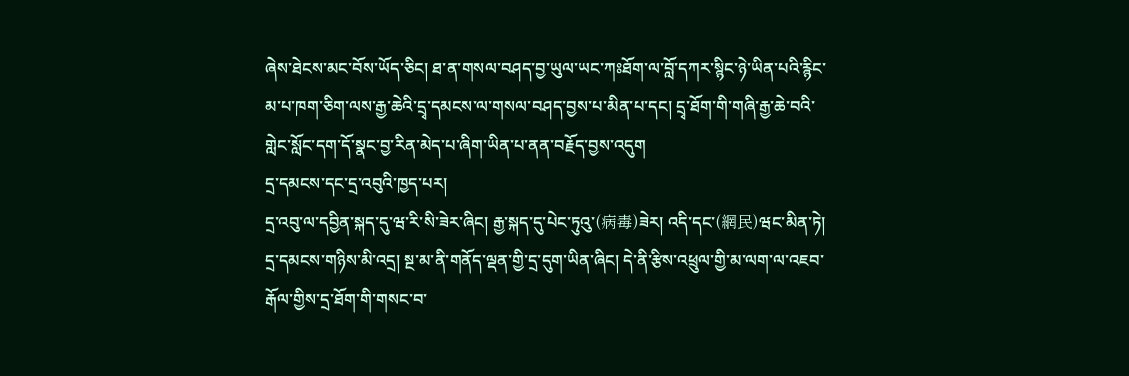ཞེས་ཐེངས་མང་བོས་ཡོད་ཅིང། ཐ་ན་གསལ་བཤད་བྱ་ཡུལ་ཡང་ཀཿཐོག་ལ་བློ་དཀར་སྙིང་ཉེ་ཡིན་པའི་རྙིང་མ་པ་ཁག་ཅིག་ལས་རྒྱ་ཆེའི་དྲྭ་དམངས་ལ་གསལ་བཤད་བྱས་པ་མིན་པ་དང། དྲྭ་ཐོག་གི་གཞི་རྒྱ་ཆེ་བའི་གླེང་སློང་དག་དོ་སྣང་བྱ་རིན་མེད་པ་ཞིག་ཡིན་པ་ནན་བརྗོད་བྱས་འདུག
དྲ་དམངས་དང་དྲ་འབུའི་ཁྱད་པར།
དྲ་འབུ་ལ་དབྱིན་སྐད་དུ་ཝ་རི་སི་ཟེར་ཞིང། རྒྱ་སྐད་དུ་པེང་ཏུའུ་(病毒)ཟེར། འདི་དང་(網民)ཝང་མིན་ཏེ། དྲ་དམངས་གཉིས་མི་འདྲ། སྔ་མ་ནི་གནོད་ལྡན་གྱི་དྲ་དུག་ཡིན་ཞིང། དེ་ནི་རྩིས་འཕྲུལ་གྱི་མ་ལག་ལ་འཇབ་རྒོལ་གྱིས་དྲ་ཐོག་གི་གསང་བ་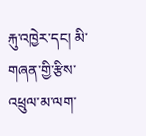རྐུ་འཁྱེར་དང། མི་གཞན་གྱི་རྩིས་འཕྲུལ་མ་ལག་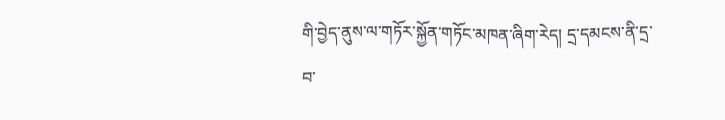གི་བྱེད་ནུས་ལ་གཏོར་སྐྱོན་གཏོང་མཁན་ཞིག་རེད། དྲ་དམངས་ནི་དྲ་བ་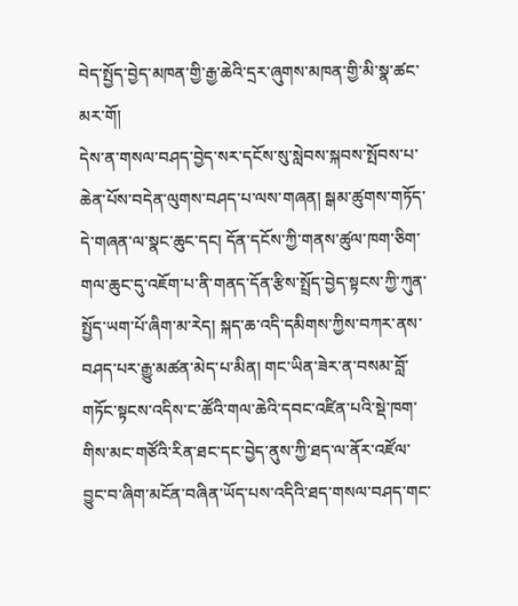བེད་སྤྱོད་བྱེད་མཁན་གྱི་རྒྱ་ཆེའི་དྲར་ཞུགས་མཁན་གྱི་མི་སྣ་ཚང་མར་གོ།
དེས་ན་གསལ་བཤད་བྱེད་སར་དངོས་སུ་སླེབས་སྐབས་སྤོབས་པ་ཆེན་པོས་བདེན་ལུགས་བཤད་པ་ལས་གཞན། སྒམ་ཚུགས་གཏོད་དེ་གཞན་ལ་སྣང་ཆུང་དང། དོན་དངོས་ཀྱི་གནས་ཚུལ་ཁག་ཅིག་གལ་ཆུང་དུ་འཇོག་པ་ནི་གནད་དོན་རྩིས་སྤྲོད་བྱེད་སྟངས་ཀྱི་ཀུན་སྤྱོད་ཡག་པོ་ཞིག་མ་རེད། སྐད་ཆ་འདི་དམིགས་ཀྱིས་བཀར་ནས་བཤད་པར་རྒྱུ་མཚན་མེད་པ་མིན། གང་ཡིན་ཟེར་ན་བསམ་བློ་གཏོང་སྟངས་འདིས་ང་ཚོའི་གལ་ཆེའི་དབང་འཛིན་པའི་སྡེ་ཁག་གིས་མང་གཙོའི་རིན་ཐང་དང་བྱེད་ནུས་ཀྱི་ཐད་ལ་ནོར་འཛོལ་བྱུང་བ་ཞིག་མངོན་བཞིན་ཡོད་པས་འདིའི་ཐད་གསལ་བཤད་གང་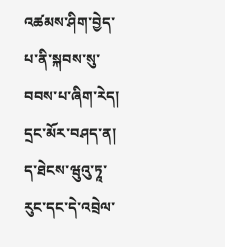འཚམས་ཤིག་བྱེད་པ་ནི་སྐབས་སུ་བབས་པ་ཞིག་རེད།
དྲང་མོར་བཤད་ན། ད་ཐེངས་ཝུའུ་ཏཱ་རུང་དང་དེ་འབྲེལ་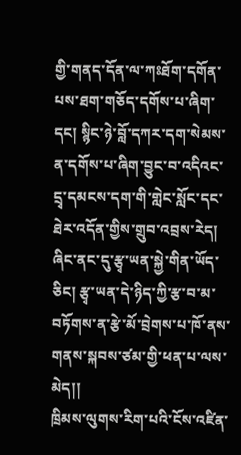གྱི་གནད་དོན་ལ་ཀཿཐོག་དགོན་པས་ཐག་གཅོད་དགོས་པ་ཞིག་དང། སྙིང་ཉེ་བློ་དཀར་དག་སེམས་ན་དགོས་པ་ཞིག་བྱུང་བ་འདིའང་དྲྭ་དམངས་དག་གི་གླེང་སློང་དང་ཐེར་འདོན་གྱིས་གྲུབ་འབྲས་རེད། ཞིང་ནང་དུ་རྩྭ་ཡན་སྐྱེ་གིན་ཡོད་ཅིང། རྩྭ་ཡན་དེ་ཉིད་ཀྱི་རྩ་བ་མ་བཏོགས་ན་རྩེ་མོ་བྲེགས་པ་ཁོ་ནས་གནས་སྐབས་ཙམ་གྱི་ཕན་པ་ལས་མེད།།
ཁྲིམས་ལུགས་རིག་པའི་ངོས་འཛིན་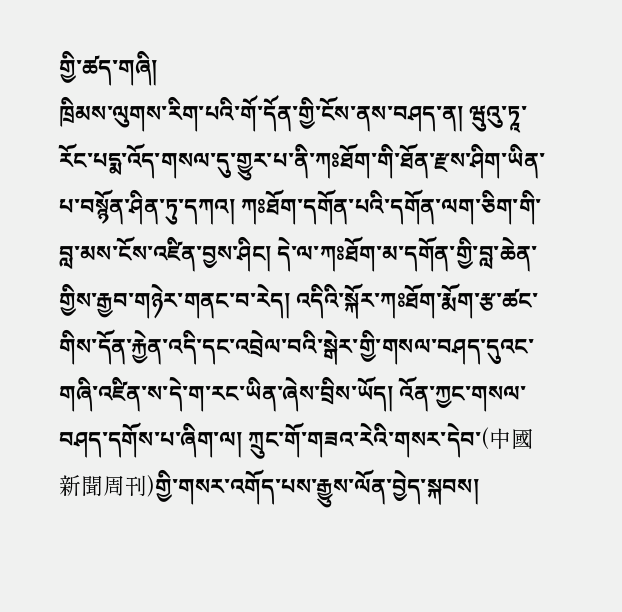གྱི་ཚད་གཞི།
ཁྲིམས་ལུགས་རིག་པའི་གོ་དོན་གྱི་ངོས་ནས་བཤད་ན། ཝུའུ་ཏཱ་རོང་པདྨ་འོད་གསལ་དུ་གྱུར་པ་ནི་ཀཿཐོག་གི་ཐོན་རྫས་ཤིག་ཡིན་པ་བསྙོན་ཤིན་ཏུ་དཀའ། ཀཿཐོག་དགོན་པའི་དགོན་ལག་ཅིག་གི་བླ་མས་ངོས་འཛིན་བྱས་ཤིང། དེ་ལ་ཀཿཐོག་མ་དགོན་གྱི་བླ་ཆེན་གྱིས་རྒྱབ་གཉེར་གནང་བ་རེད། འདིའི་སྐོར་ཀཿཐོག་རྨོག་རྩ་ཚང་གིས་དོན་རྐྱེན་འདི་དང་འབྲེལ་བའི་སྒེར་གྱི་གསལ་བཤད་དུའང་གཞི་འཛིན་ས་དེ་ག་རང་ཡིན་ཞེས་བྲིས་ཡོད། འོན་ཀྱང་གསལ་བཤད་དགོས་པ་ཞིག་ལ། ཀྲུང་གོ་གཟའ་རེའི་གསར་དེབ་(中國新聞周刊)གྱི་གསར་འགོད་པས་རྒྱུས་ལོན་བྱེད་སྐབས།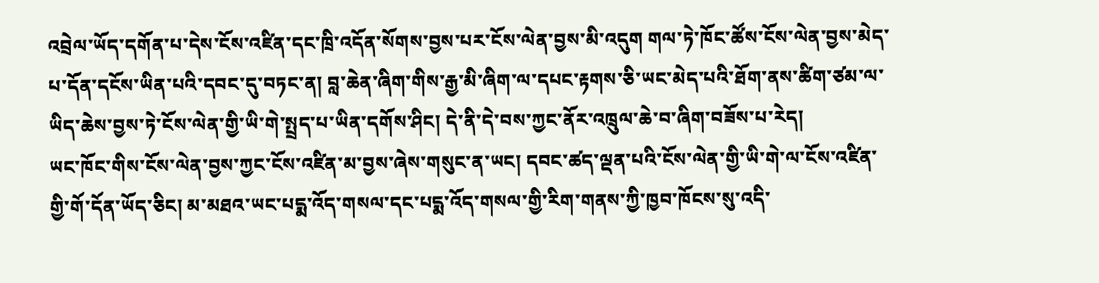འབྲེལ་ཡོད་དགོན་པ་དེས་ངོས་འཛིན་དང་ཁྲི་འདོན་སོགས་བྱས་པར་ངོས་ལེན་བྱས་མི་འདུག གལ་ཏེ་ཁོང་ཚོས་ངོས་ལེན་བྱས་མེད་པ་དོན་དངོས་ཡིན་པའི་དབང་དུ་བཏང་ན། བླ་ཆེན་ཞིག་གིས་རྒྱ་མི་ཞིག་ལ་དཔང་རྟགས་ཅི་ཡང་མེད་པའི་ཐོག་ནས་ཚིག་ཙམ་ལ་ཡིད་ཆེས་བྱས་ཏེ་ངོས་ལེན་གྱི་ཡི་གེ་སྤྲད་པ་ཡིན་དགོས་ཤིང། དེ་ནི་དེ་བས་ཀྱང་ནོར་འཁྲུལ་ཆེ་བ་ཞིག་བཟོས་པ་རེད།
ཡང་ཁོང་གིས་ངོས་ལེན་བྱས་ཀྱང་ངོས་འཛིན་མ་བྱས་ཞེས་གསུང་ན་ཡང། དབང་ཚད་ལྡན་པའི་ངོས་ལེན་གྱི་ཡི་གེ་ལ་ངོས་འཛིན་གྱི་གོ་དོན་ཡོད་ཅིང། མ་མཐའ་ཡང་པདྨ་འོད་གསལ་དང་པདྨ་འོད་གསལ་གྱི་རིག་གནས་ཀྱི་ཁྱབ་ཁོངས་སུ་འདི་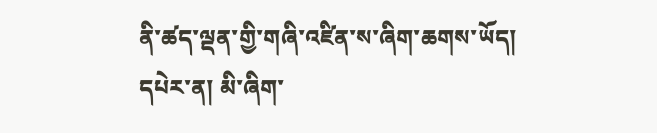ནི་ཚད་ལྡན་གྱི་གཞི་འཛིན་ས་ཞིག་ཆགས་ཡོད། དཔེར་ན། མི་ཞིག་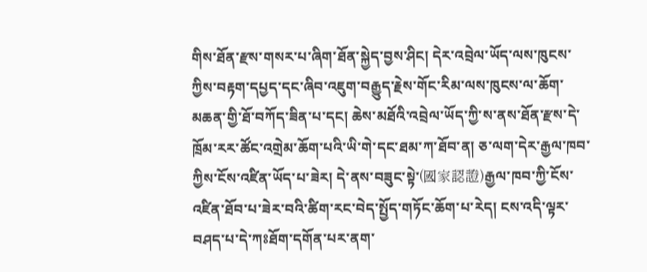གིས་ཐོན་རྫས་གསར་པ་ཞིག་ཐོན་སྐྱེད་བྱས་ཤིང། དེར་འབྲེལ་ཡོད་ལས་ཁུངས་ཀྱིས་བརྟག་དཔྱད་དང་ཞིབ་འཇུག་བརྒྱུད་རྗེས་གོང་རིམ་ལས་ཁུངས་ལ་ཆོག་མཆན་གྱི་ཐོ་བཀོད་ཟིན་པ་དང། ཆེས་མཐོའི་འབྲེལ་ཡོད་ཀྱི་ས་ནས་ཐོན་རྫས་དེ་ཁྲོམ་རར་ཚོང་འགྲེམ་ཆོག་པའི་ཡི་གེ་དང་ཐམ་ཀ་ཐོབ་ན། ཅ་ལག་དེར་རྒྱལ་ཁབ་ཀྱིས་ངོས་འཛིན་ཡོད་པ་ཟེར། དེ་ནས་བཟུང་སྟེ་(國家認證)རྒྱལ་ཁབ་ཀྱི་ངོས་འཛིན་ཐོབ་པ་ཟེར་བའི་ཚིག་རང་བེད་སྤྱོད་གཏོང་ཆོག་པ་རེད། ངས་འདི་ལྟར་བཤད་པ་དེ་ཀཿཐོག་དགོན་པར་ནག་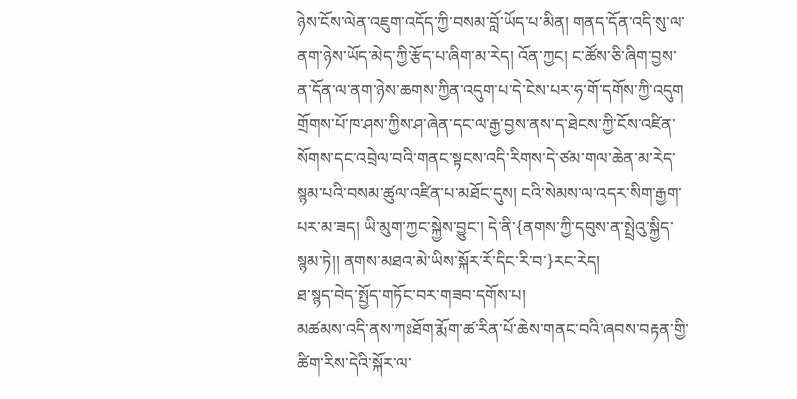ཉེས་ངོས་ལེན་འཇུག་འདོད་ཀྱི་བསམ་བློ་ཡོད་པ་མིན། གནད་དོན་འདི་སུ་ལ་ནག་ཉེས་ཡོད་མེད་ཀྱི་རྩོད་པ་ཞིག་མ་རེད། འོན་ཀྱང། ང་ཚོས་ཅི་ཞིག་བྱས་ན་དོན་ལ་ནག་ཉེས་ཆགས་ཀྱིན་འདུག་པ་དེ་ངེས་པར་ཧ་གོ་དགོས་ཀྱི་འདུག
གྲོགས་པོ་ཁ་ཤས་ཀྱིས་ཤ་ཞེན་དང་ལ་རྒྱ་བྱས་ནས་ད་ཐེངས་ཀྱི་ངོས་འཛིན་སོགས་དང་འབྲེལ་བའི་གནང་སྟངས་འདི་རིགས་དེ་ཙམ་གལ་ཆེན་མ་རེད་སྙམ་པའི་བསམ་ཚུལ་འཛིན་པ་མཐོང་དུས། ངའི་སེམས་ལ་འདར་སིག་རྒྱག་པར་མ་ཟད། ཡི་མུག་ཀྱང་སྐྱེས་བྱུང་། དེ་ནི་{ནགས་ཀྱི་དབུས་ན་སྤྲེའུ་སྐྱིད་སྙམ་ཏེ།། ནགས་མཐའ་མེ་ཡིས་སྐོར་རོ་དིང་རི་བ་}རང་རེད།
ཐ་སྙད་བེད་སྤྱོད་གཏོང་བར་གཟབ་དགོས་པ།
མཚམས་འདི་ནས་ཀཿཐོག་རྨོག་ཚ་རིན་པོ་ཆེས་གནང་བའི་ཞབས་བརྟན་གྱི་ཚིག་རིས་དེའི་སྐོར་ལ་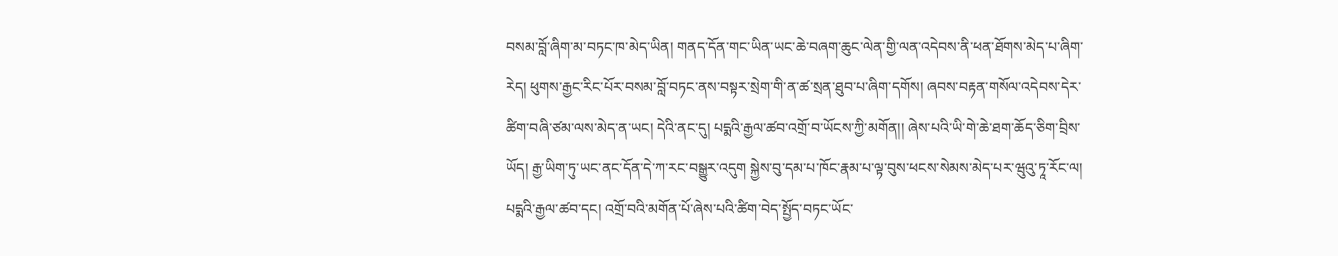བསམ་བློ་ཞིག་མ་བཏང་ཁ་མེད་ཡིན། གནད་དོན་གང་ཡིན་ཡང་ཆེ་བཞག་ཆུང་ལེན་གྱི་ལན་འདེབས་ནི་ཕན་ཐོགས་མེད་པ་ཞིག་རེད། ཕུགས་རྒྱང་རིང་པོར་བསམ་བློ་བཏང་ནས་བསྟར་སྲེག་གི་ན་ཚ་སྲན་ཐུབ་པ་ཞིག་དགོས། ཞབས་བརྟན་གསོལ་འདེབས་དེར་ཚིག་བཞི་ཙམ་ལས་མེད་ན་ཡང། དེའི་ནང་དུ། པདྨའི་རྒྱལ་ཚབ་འགྲོ་བ་ཡོངས་ཀྱི་མགོན།། ཞེས་པའི་ཡི་གེ་ཆེ་ཐག་ཆོད་ཅིག་བྲིས་ཡོད། རྒྱ་ཡིག་ཏུ་ཡང་ནང་དོན་དེ་ཀ་རང་བསྒྱུར་འདུག སྐྱེས་བུ་དམ་པ་ཁོང་རྣམ་པ་ལྟ་བུས་ཕངས་སེམས་མེད་པར་ཝུའུ་ཏཱ་རོང་ལ། པདྨའི་རྒྱལ་ཚབ་དང། འགྲོ་བའི་མགོན་པོ་ཞེས་པའི་ཚིག་བེད་སྤྱོད་བཏང་ཡོང་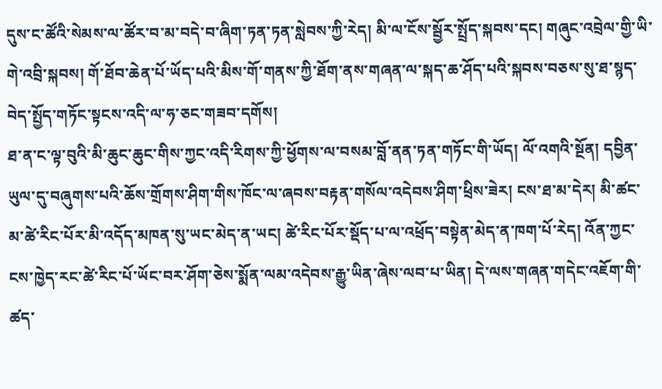དུས་ང་ཚོའི་སེམས་ལ་ཚོར་བ་མ་བདེ་བ་ཞིག་ཏན་ཏན་སླེབས་ཀྱི་རེད། མི་ལ་ངོས་སྦྱོར་སྤྲོད་སྐབས་དང། གཞུང་འབྲེལ་གྱི་ཡི་གེ་འབྲི་སྐབས། གོ་ཐོབ་ཆེན་པོ་ཡོད་པའི་མིས་གོ་གནས་ཀྱི་ཐོག་ནས་གཞན་ལ་སྐད་ཆ་ཤོད་པའི་སྐབས་བཅས་སུ་ཐ་སྙད་བེད་སྤྱོད་གཏོང་སྟངས་འདི་ལ་ཧ་ཅང་གཟབ་དགོས།
ཐ་ན་ང་ལྟ་བུའི་མི་ཆུང་ཆུང་གིས་ཀྱང་འདི་རིགས་ཀྱི་ཕྱོགས་ལ་བསམ་བློ་ནན་ཏན་གཏོང་གི་ཡོད། ལོ་འགའི་སྔོན། དབྱིན་ཡུལ་དུ་བཞུགས་པའི་ཆོས་གྲོགས་ཤིག་གིས་ཁོང་ལ་ཞབས་བརྟན་གསོལ་འདེབས་ཤིག་ཕྲིས་ཟེར། ངས་ཐ་མ་དེར། མི་ཚང་མ་ཚེ་རིང་པོར་མི་འདོད་མཁན་སུ་ཡང་མེད་ན་ཡང། ཚེ་རིང་པོར་སྡོད་པ་ལ་འཕྲོད་བསྟེན་མེད་ན་ཁག་པོ་རེད། འོན་ཀྱང་ངས་ཁྱེད་རང་ཚེ་རིང་པོ་ཡོང་བར་ཤོག་ཅེས་སྨོན་ལམ་འདེབས་རྒྱུ་ཡིན་ཞེས་ལབ་པ་ཡིན། དེ་ལས་གཞན་གདེང་འཇོག་གི་ཚད་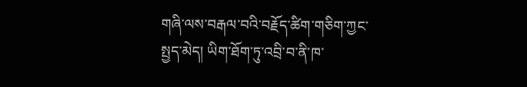གཞི་ལས་བརྒལ་བའི་བརྗོད་ཚིག་གཅིག་ཀྱང་སྤྱད་མེད། ཡིག་ཐོག་ཏུ་འབྲི་བ་ནི་ཁ་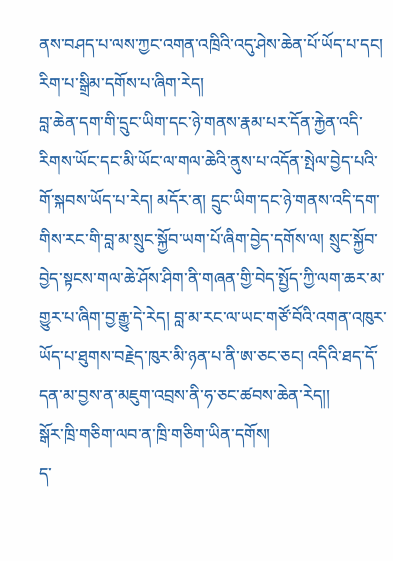ནས་བཤད་པ་ལས་ཀྱང་འགན་འཁྲིའི་འདུ་ཤེས་ཆེན་པོ་ཡོད་པ་དང། རིག་པ་སྒྲིམ་དགོས་པ་ཞིག་རེད།
བླ་ཆེན་དག་གི་དྲུང་ཡིག་དང་ཉེ་གནས་རྣམ་པར་དོན་རྐྱེན་འདི་རིགས་ཡོང་དང་མི་ཡོང་ལ་གལ་ཆེའི་ནུས་པ་འདོན་སྤེལ་བྱེད་པའི་གོ་སྐབས་ཡོད་པ་རེད། མདོར་ན། དྲུང་ཡིག་དང་ཉེ་གནས་འདི་དག་གིས་རང་གི་བླ་མ་སྲུང་སྐྱོབ་ཡག་པོ་ཞིག་བྱེད་དགོས་ལ། སྲུང་སྐྱོབ་བྱེད་སྟངས་གལ་ཆེ་ཤོས་ཤིག་ནི་གཞན་གྱི་བེད་སྤྱོད་ཀྱི་ལག་ཆར་མ་གྱུར་པ་ཞིག་བྱ་རྒྱུ་དེ་རེད། བླ་མ་རང་ལ་ཡང་གཙོ་བོའི་འགན་འཁུར་ཡོད་པ་ཐུགས་བརྗེད་ཁུར་མི་ཉན་པ་ནི་ཨ་ཅང་ཅང། འདིའི་ཐད་དོ་དན་མ་བྱས་ན་མཇུག་འབྲས་ནི་ཧ་ཅང་ཚབས་ཆེན་རེད།།
སྒོར་ཁྲི་གཅིག་ལབ་ན་ཁྲི་གཅིག་ཡིན་དགོས།
ད་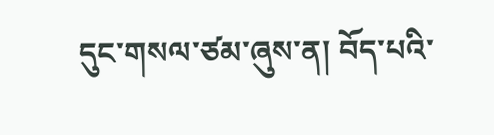དུང་གསལ་ཙམ་ཞུས་ན། བོད་པའི་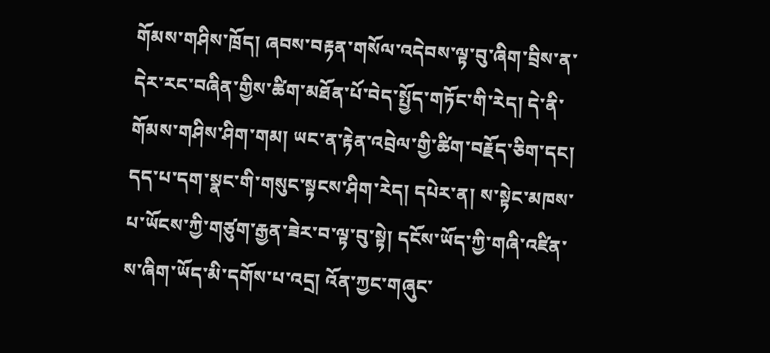གོམས་གཤིས་ཁྲོད། ཞབས་བརྟན་གསོལ་འདེབས་ལྟ་བུ་ཞིག་བྲིས་ན་དེར་རང་བཞིན་གྱིས་ཚིག་མཐོན་པོ་བེད་སྤྱོད་གཏོང་གི་རེད། དེ་ནི་གོམས་གཤིས་ཤིག་གམ། ཡང་ན་རྟེན་འབྲེལ་གྱི་ཚིག་བརྗོད་ཅིག་དང། དད་པ་དག་སྣང་གི་གསུང་སྟངས་ཤིག་རེད། དཔེར་ན། ས་སྟེང་མཁས་པ་ཡོངས་ཀྱི་གཙུག་རྒྱན་ཟེར་བ་ལྟ་བུ་སྟེ། དངོས་ཡོད་ཀྱི་གཞི་འཛིན་ས་ཞིག་ཡོད་མི་དགོས་པ་འདྲ། འོན་ཀྱང་གཞུང་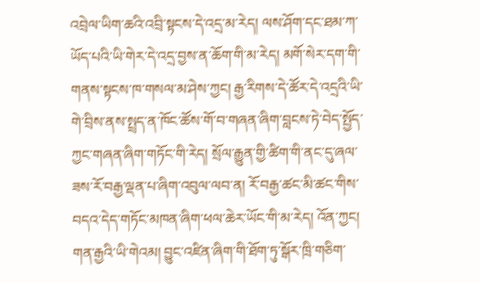འབྲེལ་ཡིག་ཆའི་འབྲི་སྟངས་དེ་འདྲ་མ་རེད། ལས་ཤོག་དང་ཐམ་ཀ་ཡོད་པའི་ཡི་གེར་དེ་འདྲ་བྱས་ན་ཆོག་གི་མ་རེད། མགོ་སེར་དག་གི་གནས་སྟངས་ཁ་གསལ་མ་ཤེས་ཀྱང། རྒྱ་རིགས་དེ་ཚོར་དེ་འདྲའི་ཡི་གེ་བྲིས་ནས་སྤྲད་ན་ཁོང་ཚོས་གོ་བ་གཞན་ཞིག་བླངས་ཏེ་བེད་སྤྱོད་ཀྱང་གཞན་ཞིག་གཏོང་གི་རེད། སྲོལ་རྒྱུན་གྱི་ཚིག་གི་ནང་དུ་ཞལ་ཟས་རོ་བརྒྱ་ལྡན་པ་ཞིག་འབུལ་ལབ་ན། རོ་བརྒྱ་ཚང་མི་ཚང་གིས་བདའ་དེད་གཏོང་མཁན་ཞིག་ཕལ་ཆེར་ཡོང་གི་མ་རེད། འོན་ཀྱང། གན་རྒྱའི་ཡི་གེའམ། བྱུང་འཛིན་ཞིག་གི་ཐོག་ཏུ་སྒོར་ཁྲི་གཅིག་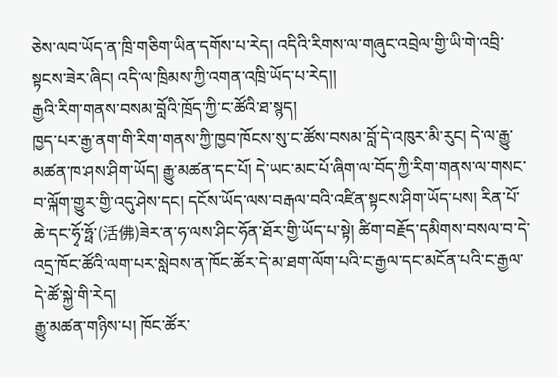ཅེས་ལབ་ཡོད་ན་ཁྲི་གཅིག་ཡིན་དགོས་པ་རེད། འདིའི་རིགས་ལ་གཞུང་འབྲེལ་གྱི་ཡི་གེ་འབྲི་སྟངས་ཟེར་ཞིང། འདི་ལ་ཁྲིམས་ཀྱི་འགན་འཁྲི་ཡོད་པ་རེད།།
རྒྱའི་རིག་གནས་བསམ་བློའི་ཁྲོད་ཀྱི་ང་ཚོའི་ཐ་སྙད།
ཁྱད་པར་རྒྱ་ནག་གི་རིག་གནས་ཀྱི་ཁྱབ་ཁོངས་སུ་ང་ཚོས་བསམ་བློ་དེ་འཁུར་མི་རུང། དེ་ལ་རྒྱུ་མཚན་ཁ་ཤས་ཤིག་ཡོད། རྒྱུ་མཚན་དང་པོ། དེ་ཡང་མང་པོ་ཞིག་ལ་བོད་ཀྱི་རིག་གནས་ལ་གསང་བ་ལྐོག་གྱུར་གྱི་འདུ་ཤེས་དང། དངོས་ཡོད་ལས་བརྒལ་བའི་འཛིན་སྟངས་ཤིག་ཡོད་པས། རིན་པོ་ཆེ་དང་ཧྭོ་ཧྥོ་(活佛)ཟེར་ན་ཧ་ལས་ཤིང་ཧོན་ཐོར་གྱི་ཡོད་པ་སྟེ། ཚིག་བརྗོད་དམིགས་བསལ་བ་དེ་འདྲ་ཁོང་ཚོའི་ལག་པར་སླེབས་ན་ཁོང་ཚོར་དེ་མ་ཐག་ལོག་པའི་ང་རྒྱལ་དང་མངོན་པའི་ང་རྒྱལ་དེ་ཚོ་སྐྱེ་གི་རེད།
རྒྱུ་མཚན་གཉིས་པ། ཁོང་ཚོར་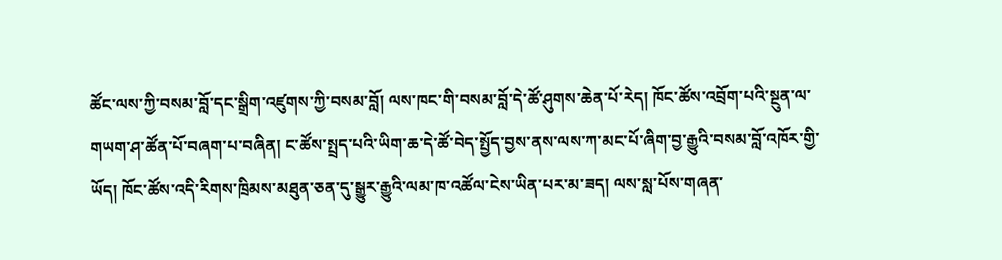ཚོང་ལས་ཀྱི་བསམ་བློ་དང་སྒྲིག་འཛུགས་ཀྱི་བསམ་བློ། ལས་ཁང་གི་བསམ་བློ་དེ་ཚོ་ཤུགས་ཆེན་པོ་རེད། ཁོང་ཚོས་འབྲོག་པའི་སྔུན་ལ་གཡག་ཤ་ཚོན་པོ་བཞག་པ་བཞིན། ང་ཚོས་སྤྲད་པའི་ཡིག་ཆ་དེ་ཚོ་བེད་སྤྱོད་བྱས་ནས་ལས་ཀ་མང་པོ་ཞིག་བྱ་རྒྱུའི་བསམ་བློ་འཁོར་གྱི་ཡོད། ཁོང་ཚོས་འདི་རིགས་ཁྲིམས་མཐུན་ཅན་དུ་སྒྱུར་རྒྱུའི་ལམ་ཁ་འཚོལ་ངེས་ཡིན་པར་མ་ཟད། ལས་སླ་པོས་གཞན་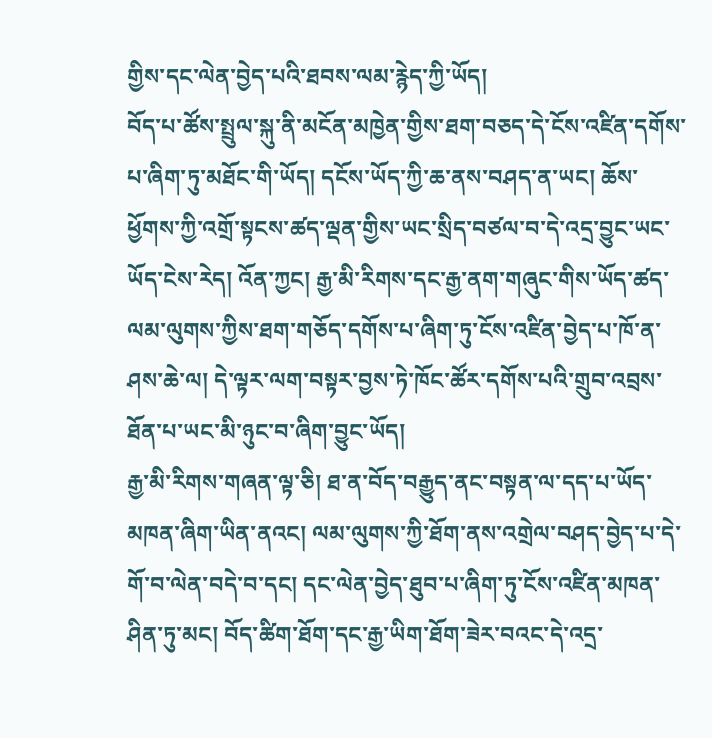གྱིས་དང་ལེན་བྱེད་པའི་ཐབས་ལམ་རྙེད་ཀྱི་ཡོད།
བོད་པ་ཚོས་སྤྲུལ་སྐུ་ནི་མངོན་མཁྱེན་གྱིས་ཐག་བཅད་དེ་ངོས་འཛིན་དགོས་པ་ཞིག་ཏུ་མཐོང་གི་ཡོད། དངོས་ཡོད་ཀྱི་ཆ་ནས་བཤད་ན་ཡང། ཆོས་ཕྱོགས་ཀྱི་འགྲོ་སྟངས་ཚད་ལྡན་གྱིས་ཡང་སྲིད་བཙལ་བ་དེ་འདྲ་བྱུང་ཡང་ཡོད་ངེས་རེད། འོན་ཀྱང། རྒྱ་མི་རིགས་དང་རྒྱ་ནག་གཞུང་གིས་ཡོད་ཚད་ལམ་ལུགས་ཀྱིས་ཐག་གཅོད་དགོས་པ་ཞིག་ཏུ་ངོས་འཛིན་བྱེད་པ་ཁོ་ན་ཤས་ཆེ་ལ། དེ་ལྟར་ལག་བསྟར་བྱས་ཏེ་ཁོང་ཚོར་དགོས་པའི་གྲུབ་འབྲས་ཐོན་པ་ཡང་མི་ཉུང་བ་ཞིག་བྱུང་ཡོད།
རྒྱ་མི་རིགས་གཞན་ལྟ་ཅི། ཐ་ན་བོད་བརྒྱུད་ནང་བསྟན་ལ་དད་པ་ཡོད་མཁན་ཞིག་ཡིན་ནའང། ལམ་ལུགས་ཀྱི་ཐོག་ནས་འགྲེལ་བཤད་བྱེད་པ་དེ་གོ་བ་ལེན་བདེ་བ་དང། དང་ལེན་བྱེད་ཐུབ་པ་ཞིག་ཏུ་ངོས་འཛིན་མཁན་ཤིན་ཏུ་མང། བོད་ཚིག་ཐོག་དང་རྒྱ་ཡིག་ཐོག་ཟེར་བའང་དེ་འདྲ་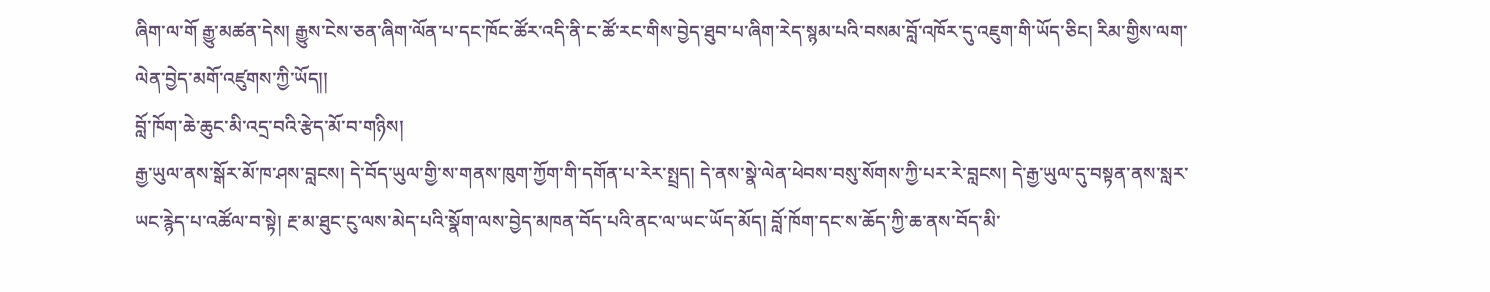ཞིག་ལ་གོ རྒྱུ་མཚན་དེས། རྒྱུས་ངེས་ཅན་ཞིག་ལོན་པ་དང་ཁོང་ཚོར་འདི་ནི་ང་ཚོ་རང་གིས་བྱེད་ཐུབ་པ་ཞིག་རེད་སྙམ་པའི་བསམ་བློ་འཁོར་དུ་འཇུག་གི་ཡོད་ཅིང། རིམ་གྱིས་ལག་ལེན་བྱེད་མགོ་འཛུགས་ཀྱི་ཡོད།།
བློ་ཁོག་ཆེ་ཆུང་མི་འདྲ་བའི་རྩེད་མོ་བ་གཉིས།
རྒྱ་ཡུལ་ནས་སྒོར་མོ་ཁ་ཤས་བླངས། དེ་བོད་ཡུལ་གྱི་ས་གནས་ཁུག་ཀྱོག་གི་དགོན་པ་རེར་སྤྲད། དེ་ནས་སྣེ་ལེན་ཕེབས་བསུ་སོགས་ཀྱི་པར་རེ་བླངས། དེ་རྒྱ་ཡུལ་དུ་བསྟན་ནས་སླར་ཡང་རྙེད་པ་འཚོལ་བ་སྟེ། རྔ་མ་ཐུང་ངུ་ལས་མེད་པའི་སྣོག་ལས་བྱེད་མཁན་བོད་པའི་ནང་ལ་ཡང་ཡོད་མོད། བློ་ཁོག་དང་ས་ཆོད་ཀྱི་ཆ་ནས་བོད་མི་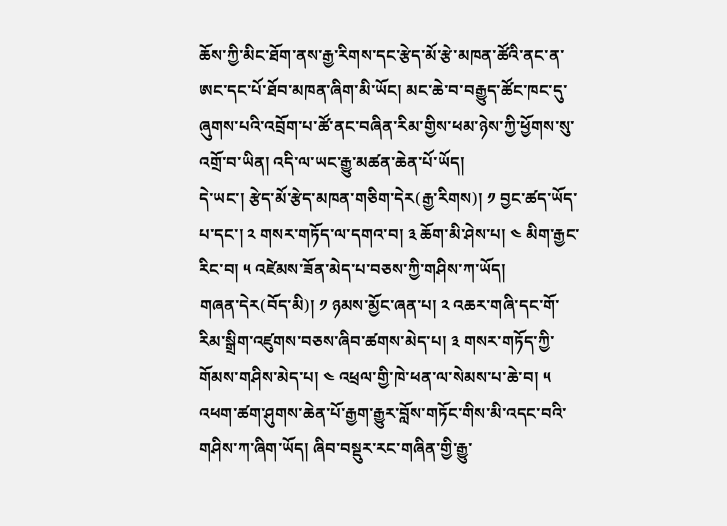ཆོས་ཀྱི་མིང་ཐོག་ནས་རྒྱ་རིགས་དང་རྩེད་མོ་རྩེ་མཁན་ཚོའི་ནང་ན་ཨང་དང་པོ་ཐོབ་མཁན་ཞིག་མི་ཡོང། མང་ཆེ་བ་བརྒྱུད་ཚོང་ཁང་དུ་ཞུགས་པའི་འབྲོག་པ་ཚོ་ནང་བཞིན་རིམ་གྱིས་ཕམ་ཉེས་ཀྱི་ཕྱོགས་སུ་འགྲོ་བ་ཡིན། འདི་ལ་ཡང་རྒྱུ་མཚན་ཆེན་པོ་ཡོད།
དེ་ཡང་། རྩེད་མོ་རྩེད་མཁན་གཅིག་དེར(རྒྱ་རིགས)། ༡ བྱང་ཚད་ཡོད་པ་དང་། ༢ གསར་གཏོད་ལ་དགའ་བ། ༣ ཆོག་མི་ཤེས་པ། ༤ མིག་རྒྱང་རིང་བ། ༥ འཛེམས་ཟོན་མེད་པ་བཅས་ཀྱི་གཤིས་ཀ་ཡོད།
གཞན་དེར(བོད་མི)། ༡ ཉམས་མྱོང་ཞན་པ། ༢ འཆར་གཞི་དང་གོ་རིམ་སྒྲིག་འཛུགས་བཅས་ཞིབ་ཚགས་མེད་པ། ༣ གསར་གཏོད་ཀྱི་གོམས་གཤིས་མེད་པ། ༤ འཕྲལ་གྱི་ཁེ་ཕན་ལ་སེམས་པ་ཆེ་བ། ༥ འཕག་ཚག་ཤུགས་ཆེན་པོ་རྒྱག་རྒྱུར་བློས་གཏོང་གིས་མི་འདང་བའི་གཤིས་ཀ་ཞིག་ཡོད། ཞིབ་བསྡུར་རང་གཞིན་གྱི་རྒྱུ་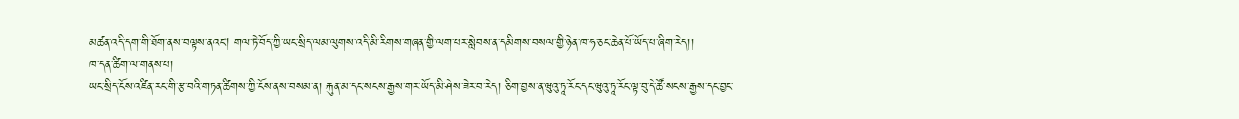མཚན་འདི་དག་གི་ཐོག་ནས་བལྟས་ནའང། གལ་ཏེ་བོད་ཀྱི་ཡང་སྲིད་ལམ་ལུགས་འདི་མི་རིགས་གཞན་གྱི་ལག་པར་སླེབས་ན་དམིགས་བསལ་གྱི་ཉེན་ཁ་ཧ་ཅང་ཆེན་པོ་ཡོད་པ་ཞིག་རེད།།
ཁ་དན་ཚིག་ལ་གནས་པ།
ཡང་སྲིད་ངོས་འཛིན་རང་གི་རྩ་བའི་གཏན་ཚིགས་ཀྱི་ངོས་ནས་བསམ་ན། རྐུན་མ་དང་སངས་རྒྱས་གར་ཡོད་མི་ཤེས་ཟེར་བ་རེད། ཅིག་བྱས་ན་ཝུའུ་ཏཱ་རོང་དང་ཝུའུ་ཏཱ་རོང་ལྟ་བུ་དེ་ཚོ་སངས་རྒྱས་དང་བྱང་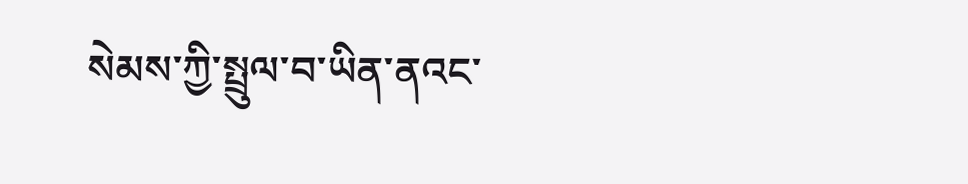སེམས་ཀྱི་སྤྲུལ་བ་ཡིན་ནའང་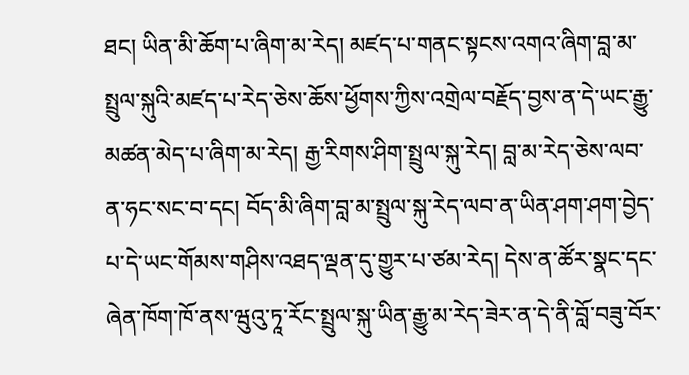ཐང། ཡིན་མི་ཆོག་པ་ཞིག་མ་རེད། མཛད་པ་གནང་སྟངས་འགའ་ཞིག་བླ་མ་སྤྲུལ་སྐུའི་མཛད་པ་རེད་ཅེས་ཆོས་ཕྱོགས་ཀྱིས་འགྲེལ་བརྗོད་བྱས་ན་དེ་ཡང་རྒྱུ་མཚན་མེད་པ་ཞིག་མ་རེད། རྒྱ་རིགས་ཤིག་སྤྲུལ་སྐུ་རེད། བླ་མ་རེད་ཅེས་ལབ་ན་ཧང་སང་བ་དང། བོད་མི་ཞིག་བླ་མ་སྤྲུལ་སྐུ་རེད་ལབ་ན་ཡིན་ཤག་ཤག་བྱེད་པ་དེ་ཡང་གོམས་གཤིས་འཐད་ལྡན་དུ་གྱུར་པ་ཙམ་རེད། དེས་ན་ཚོར་སྣང་དང་ཞེན་ཁོག་ཁོ་ནས་ཝུའུ་ཏཱ་རོང་སྤྲུལ་སྐུ་ཡིན་རྒྱུ་མ་རེད་ཟེར་ན་དེ་ནི་བློ་བཟུ་བོར་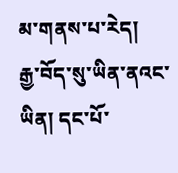མ་གནས་པ་རེད།
རྒྱ་བོད་སུ་ཡིན་ནའང་ཡིན། དང་པོ་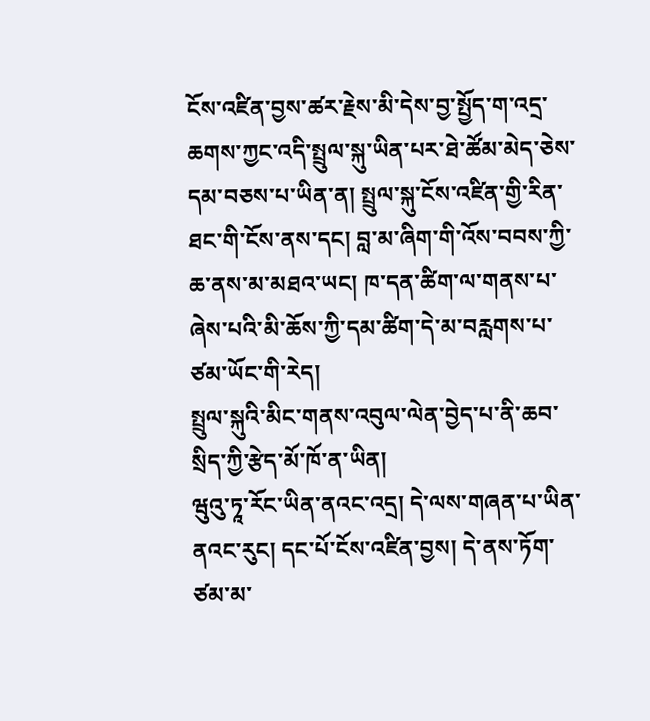ངོས་འཛིན་བྱས་ཚར་རྗེས་མི་དེས་བྱ་སྤྱོད་ག་འདྲ་ཆགས་ཀྱང་འདི་སྤྲུལ་སྐུ་ཡིན་པར་ཐེ་ཚོམ་མེད་ཅེས་དམ་བཅས་པ་ཡིན་ན། སྤྲུལ་སྐུ་ངོས་འཛིན་གྱི་རིན་ཐང་གི་ངོས་ནས་དང། བླ་མ་ཞིག་གི་འོས་བབས་ཀྱི་ཆ་ནས་མ་མཐའ་ཡང། ཁ་དན་ཚིག་ལ་གནས་པ་ཞེས་པའི་མི་ཆོས་ཀྱི་དམ་ཚིག་དེ་མ་བརླགས་པ་ཙམ་ཡོང་གི་རེད།
སྤྲུལ་སྐུའི་མིང་གནས་འབུལ་ལེན་བྱེད་པ་ནི་ཆབ་སྲིད་ཀྱི་རྩེད་མོ་ཁོ་ན་ཡིན།
ཝུའུ་ཏཱ་རོང་ཡིན་ནའང་འདྲ། དེ་ལས་གཞན་པ་ཡིན་ནའང་རུང། དང་པོ་ངོས་འཛིན་བྱས། དེ་ནས་ཏོག་ཙམ་མ་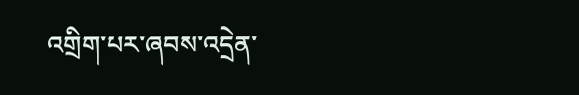འགྲིག་པར་ཞབས་འདྲེན་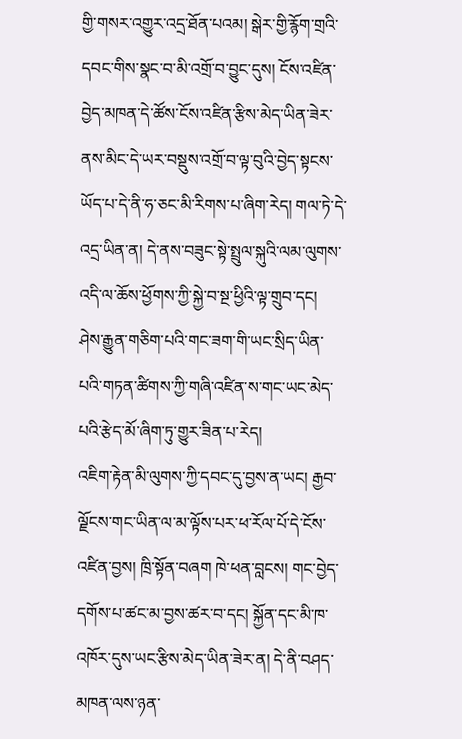གྱི་གསར་འགྱུར་འདྲ་ཐོན་པའམ། སྒེར་གྱི་རྙོག་གྲའི་དབང་གིས་སྣང་བ་མི་འགྲོ་བ་བྱུང་དུས། ངོས་འཛིན་བྱེད་མཁན་དེ་ཚོས་ངོས་འཛིན་རྩིས་མེད་ཡིན་ཟེར་ནས་མིང་དེ་ཡར་བསྡུས་འགྲོ་བ་ལྟ་བུའི་བྱེད་སྟངས་ཡོད་པ་དེ་ནི་ཧ་ཅང་མི་རིགས་པ་ཞིག་རེད། གལ་ཏེ་དེ་འདྲ་ཡིན་ན། དེ་ནས་བཟུང་སྟེ་སྤྲུལ་སྐུའི་ལམ་ལུགས་འདི་ལ་ཆོས་ཕྱོགས་ཀྱི་སྐྱེ་བ་སྔ་ཕྱིའི་ལྟ་གྲུབ་དང། ཤེས་རྒྱུན་གཅིག་པའི་གང་ཟག་གི་ཡང་སྲིད་ཡིན་པའི་གཏན་ཚིགས་ཀྱི་གཞི་འཛིན་ས་གང་ཡང་མེད་པའི་རྩེད་མོ་ཞིག་ཏུ་གྱུར་ཟིན་པ་རེད།
འཇིག་རྟེན་མི་ལུགས་ཀྱི་དབང་དུ་བྱས་ན་ཡང། རྒྱབ་ལྗོངས་གང་ཡིན་ལ་མ་ལྟོས་པར་ཕ་རོལ་པོ་དེ་ངོས་འཛིན་བྱས། ཁྲི་སྟོན་བཞག ཁེ་ཕན་བླངས། གང་བྱེད་དགོས་པ་ཚང་མ་བྱས་ཚར་བ་དང། སྐྱོན་དང་མི་ཁ་འཁོར་དུས་ཡང་རྩིས་མེད་ཡིན་ཟེར་ན། དེ་ནི་བཤད་མཁན་ལས་ཉན་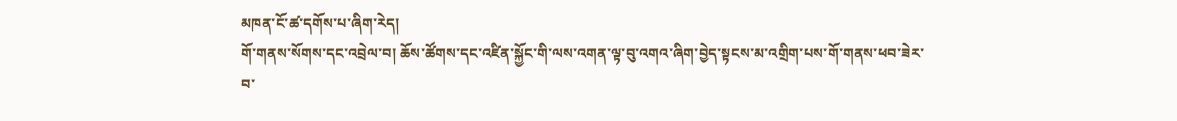མཁན་ངོ་ཚ་དགོས་པ་ཞིག་རེད།
གོ་གནས་སོགས་དང་འབྲེལ་བ། ཆོས་ཚོགས་དང་འཛིན་སྐྱོང་གི་ལས་འགན་ལྟ་བུ་འགའ་ཞིག་བྱེད་སྟངས་མ་འགྲིག་པས་གོ་གནས་ཕབ་ཟེར་བ་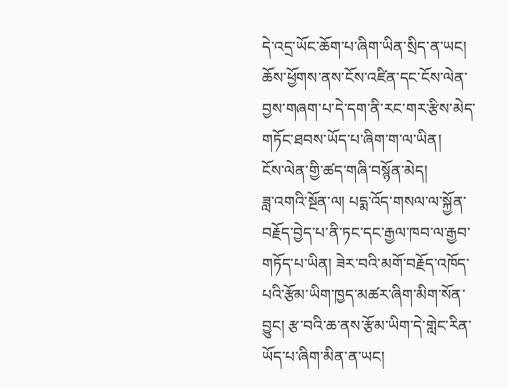དེ་འདྲ་ཡོང་ཆོག་པ་ཞིག་ཡིན་སྲིད་ན་ཡང། ཆོས་ཕྱོགས་ནས་ངོས་འཛིན་དང་ངོས་ལེན་བྱས་གཞག་པ་དེ་དག་ནི་རང་གར་རྩིས་མེད་གཏོང་ཐབས་ཡོད་པ་ཞིག་ག་ལ་ཡིན།
ངོས་ལེན་གྱི་ཚད་གཞི་བསྙོན་མེད།
ཟླ་འགའི་སྔོན་ལ། པདྨ་འོད་གསལ་ལ་སྐྱོན་བརྗོད་བྱེད་པ་ནི་ཏང་དང་རྒྱལ་ཁབ་ལ་རྒྱབ་གཏོད་པ་ཡིན། ཟེར་བའི་མགོ་བརྗོད་འཁོད་པའི་རྩོམ་ཡིག་ཁྱད་མཚར་ཞིག་མིག་སོན་བྱུང། རྩ་བའི་ཆ་ནས་རྩོམ་ཡིག་དེ་གླེང་རིན་ཡོད་པ་ཞིག་མིན་ན་ཡང།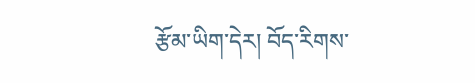རྩོམ་ཡིག་དེར། བོད་རིགས་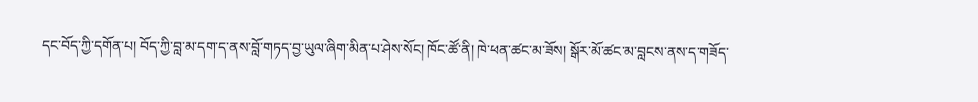དང་བོད་ཀྱི་དགོན་པ། བོད་ཀྱི་བླ་མ་དག་ད་ནས་བློ་གཏད་བྱ་ཡུལ་ཞིག་མིན་པ་ཤེས་སོང། ཁོང་ཚོ་ནི། ཁེ་ཕན་ཚང་མ་ཟོས། སྒོར་མོ་ཚང་མ་བླངས་ནས་ད་གཟོད་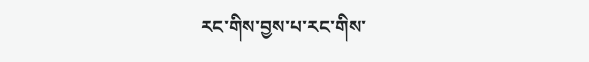རང་གིས་བྱས་པ་རང་གིས་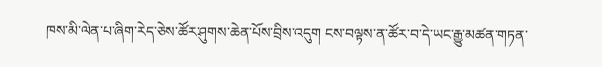ཁས་མི་ལེན་པ་ཞིག་རེད་ཅེས་ཚོར་ཤུགས་ཆེན་པོས་བྲིས་འདུག ངས་བལྟས་ན་ཚོར་བ་དེ་ཡང་རྒྱུ་མཚན་གཏན་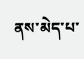ནས་མེད་པ་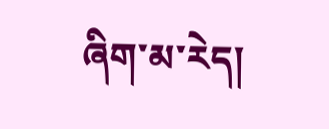ཞིག་མ་རེད།